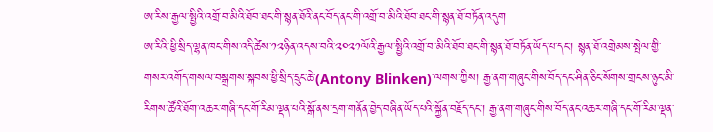ཨ་རིས་རྒྱལ་སྤྱིའི་འགྲོ་བ་མིའི་ཐོབ་ཐང་གི་སྙན་ཐོའི་ནང་བོད་ནང་གི་འགྲོ་བ་མིའི་ཐོབ་ཐང་གི་སྙན་ཐོ་བཏོན་འདུག
ཨ་རིའི་ཕྱི་སྲིད་ལྷན་ཁང་གིས་འདི་ཚེས་༡༢ཉིན་འདས་བའི་༢༠༢༡ལོའི་རྒྱལ་སྤྱིའི་འགྲོ་བ་མིའི་ཐོབ་ཐང་གི་སྙན་ཐོ་བཏོན་ཡོད་པ་དང་། སྙན་ཐོ་འགྲེམས་སྤེལ་གྱི་གསར་འགོད་གསལ་བསྒྲགས་སྐབས་ཕྱི་སྲིད་དྲུང་ཆེ་(Antony Blinken)་ལགས་ཀྱིས། རྒྱ་ནག་གཞུང་གིས་བོད་དང་ཤིན་ཅིང་སོགས་གྲངས་ཉུང་མི་རིགས་ཚོའི་ཐོག་འཆར་གཞི་དང་གོ་རིམ་ལྡན་པའི་སྒོ་ནས་དྲག་གནོན་བྱེད་བཞིན་ཡོད་པའི་སྐྱོན་བརྗོད་དང་། རྒྱ་ནག་གཞུང་གིས་བོད་ནང་འཆར་གཞི་དང་གོ་རིམ་ལྡན་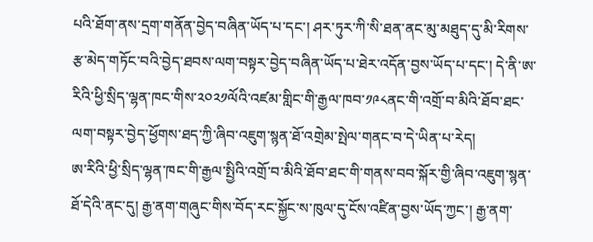པའི་ཐོག་ནས་དྲག་གནོན་བྱེད་བཞིན་ཡོད་པ་དང་། ཤར་ཏུར་ཀི་སི་ཐན་ནང་མུ་མཐུད་དུ་མི་རིགས་རྩ་མེད་གཏོང་བའི་བྱེད་ཐབས་ལག་བསྟར་བྱེད་བཞིན་ཡོད་པ་ཐེར་འདོན་བྱས་ཡོད་པ་དང་། དེ་ནི་ཨ་རིའི་ཕྱི་སྲིད་ལྷན་ཁང་གིས་༢༠༢༡ལོའི་འཛམ་གླིང་གི་རྒྱལ་ཁབ་༡༩༨ནང་གི་འགྲོ་བ་མིའི་ཐོབ་ཐང་ལག་བསྟར་བྱེད་ཕྱོགས་ཐད་ཀྱི་ཞིབ་འཇུག་སྙན་ཐོ་འགྲེམ་སྤེལ་གནང་བ་དེ་ཡིན་པ་རེད།
ཨ་རིའི་ཕྱི་སྲིད་ལྷན་ཁང་གི་རྒྱལ་སྤྱིའི་འགྲོ་བ་མིའི་ཐོབ་ཐང་གི་གནས་བབ་སྐོར་གྱི་ཞིབ་འཇུག་སྙན་ཐོ་དེའི་ནང་དུ། རྒྱ་ནག་གཞུང་གིས་བོད་རང་སྐྱོང་ས་ཁུལ་དུ་ངོས་འཛིན་བྱས་ཡོད་ཀྱང་། རྒྱ་ནག་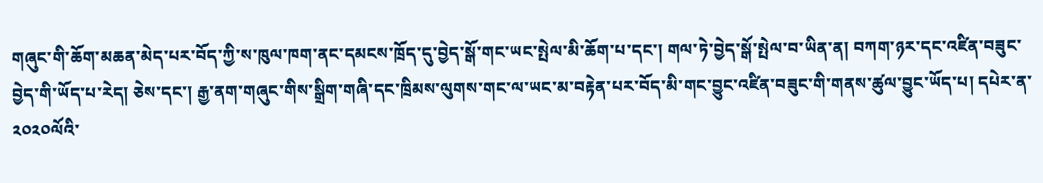གཞུང་གི་ཆོག་མཆན་མེད་པར་བོད་ཀྱི་ས་ཁུལ་ཁག་ནང་དམངས་ཁྲོད་དུ་བྱེད་སྒོ་གང་ཡང་སྤེལ་མི་ཆོག་པ་དང་། གལ་ཏེ་བྱེད་སྒོ་སྤེལ་བ་ཡིན་ན། བཀག་ཉར་དང་འཛིན་བཟུང་བྱེད་གི་ཡོད་པ་རེད། ཅེས་དང་། རྒྱ་ནག་གཞུང་གིས་སྒྲིག་གཞི་དང་ཁྲིམས་ལུགས་གང་ལ་ཡང་མ་བརྟེན་པར་བོད་མི་གང་བྱུང་འཛིན་བཟུང་གི་གནས་ཚུལ་བྱུང་ཡོད་པ། དཔེར་ན་༢༠༢༠ལོའི་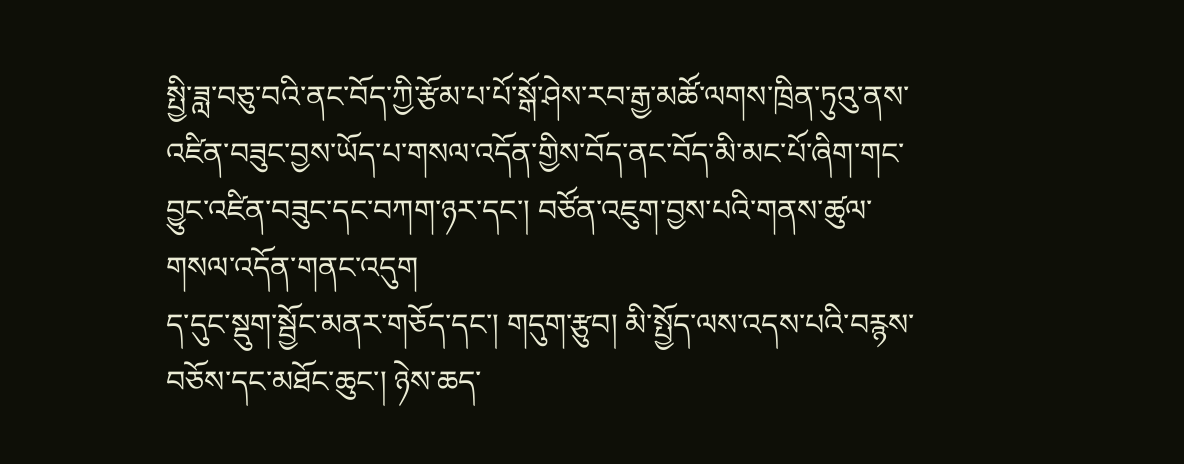སྤྱི་ཟླ་བཅུ་བའི་ནང་བོད་ཀྱི་རྩོམ་པ་པོ་སྒོ་ཤེས་རབ་རྒྱ་མཚོ་ལགས་ཁྲིན་ཏུའུ་ནས་འཛིན་བཟུང་བྱས་ཡོད་པ་གསལ་འདོན་གྱིས་བོད་ནང་བོད་མི་མང་པོ་ཞིག་གང་བྱུང་འཛིན་བཟུང་དང་བཀག་ཉར་དང་། བཙོན་འཇུག་བྱས་པའི་གནས་ཚུལ་གསལ་འདོན་གནང་འདུག
ད་དུང་སྡུག་སྦྱོང་མནར་གཅོད་དང་། གདུག་རྩུབ། མི་སྤྱོད་ལས་འདས་པའི་བརྙས་བཅོས་དང་མཐོང་ཆུང་། ཉེས་ཆད་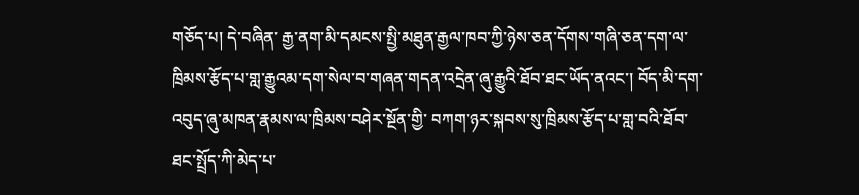གཅོད་པ། དེ་བཞིན་ རྒྱ་ནག་མི་དམངས་སྤྱི་མཐུན་རྒྱལ་ཁབ་ཀྱི་ཉེས་ཅན་དོགས་གཞི་ཅན་དག་ལ་ཁྲིམས་རྩོད་པ་གླ་རྒྱུའམ་དག་སེལ་བ་གཞན་གདན་འདྲེན་ཞུ་རྒྱུའི་ཐོབ་ཐང་ཡོད་ནའང་། བོད་མི་དག་འབུད་ཞུ་མཁན་རྣམས་ལ་ཁྲིམས་བཤེར་སྔོན་གྱི་ བཀག་ཉར་སྐབས་སུ་ཁྲིམས་རྩོད་པ་གླ་བའི་ཐོབ་ཐང་སྤྲོད་ཀི་མེད་པ་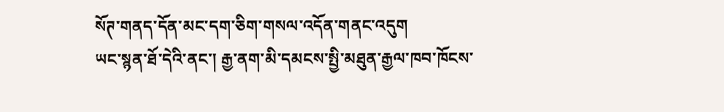སོཊ་གནད་དོན་མང་དག་ཅིག་གསལ་འདོན་གནང་འདུག
ཡང་སྙན་ཐོ་དེའི་ནང་། རྒྱ་ནག་མི་དམངས་སྤྱི་མཐུན་རྒྱལ་ཁབ་ཁོངས་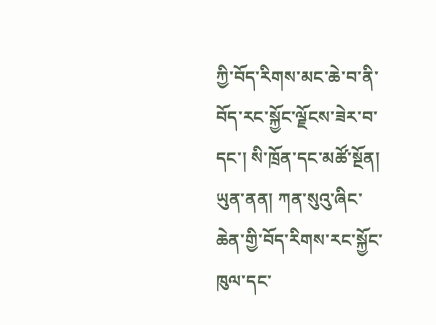ཀྱི་བོད་རིགས་མང་ཆེ་བ་ནི་བོད་རང་སྐྱོང་ལྗོངས་ཟེར་བ་དང་། སི་ཁྲོན་དང་མཚོ་སྔོན། ཡུན་ནན། ཀན་སུའུ་ཞིང་ཆེན་གྱི་བོད་རིགས་རང་སྐྱོང་ཁུལ་དང་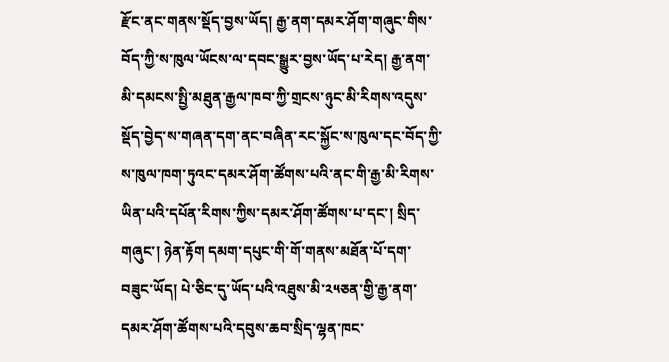རྫོང་ནང་གནས་སྡོད་བྱས་ཡོད། རྒྱ་ནག་དམར་ཤོག་གཞུང་གིས་བོད་ཀྱི་ས་ཁུལ་ཡོངས་ལ་དབང་སྒྱུར་བྱས་ཡོད་པ་རེད། རྒྱ་ནག་མི་དམངས་སྤྱི་མཐུན་རྒྱལ་ཁབ་ཀྱི་གྲངས་ཉུང་མི་རིགས་འདུས་སྡོད་བྱེད་ས་གཞན་དག་ནང་བཞིན་རང་སྐྱོང་ས་ཁུལ་དང་བོད་ཀྱི་ས་ཁུལ་ཁག་ཏུའང་དམར་ཤོག་ཚོགས་པའི་ནང་གི་རྒྱ་མི་རིགས་ཡིན་པའི་དཔོན་རིགས་ཀྱིས་དམར་ཤོག་ཚོགས་པ་དང་། སྲིད་གཞུང་། ཉེན་རྟོག དམག་དཔུང་གི་གོ་གནས་མཐོན་པོ་དག་བཟུང་ཡོད། པེ་ཅིང་དུ་ཡོད་པའི་འཐུས་མི་༢༥ཅན་གྱི་རྒྱ་ནག་དམར་ཤོག་ཚོགས་པའི་དབུས་ཆབ་སྲིད་ལྷན་ཁང་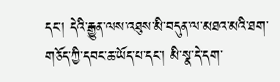དང་། དེའི་རྒྱུན་ལས་འཐུས་མི་བདུན་ལ་མཐའ་མའི་ཐག་གཅོད་ཀྱི་དབང་ཆ་ཡོད་པ་དང་། མི་སྣ་དེ་དག་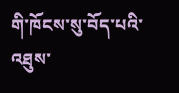གི་ཁོངས་སུ་བོད་པའི་འཐུས་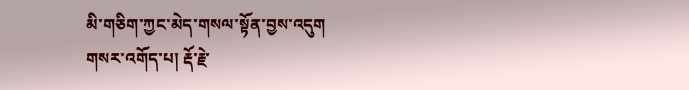མི་གཅིག་ཀྱང་མེད་གསལ་སྟོན་བྱས་འདུག
གསར་འགོད་པ། རྡོ་རྗེ་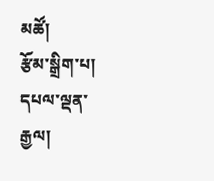མཚོ།
རྩོམ་སྒྲིག་པ། དཔལ་ལྡན་རྒྱལ།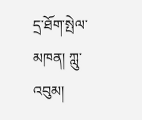དྲ་ཐོག་སྤེལ་མཁན། ཀླུ་འབུམ།